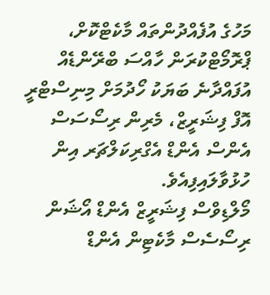މަހުގެ އުފެއްދުންތައް މާކެޓްކޮށް، ޕްރޮމޯޓްކުރަން ހާއްސަ ބްރޭންޑެއް އުފައްދާނެ ބަޔަކު ހޯދުމަށް މިނިސްޓްރީ އޮފް ފިޝަރީޒް، މެރިން ރިސޯސަސް އެންސް އެންޑް އެގްރިކަލްޗަރ އިން ހުޅުވާލައިފިއެވެ.
މޯލްޑިވްސް ފިޝަރީޒް އެންޑް އޯޝަން ރިސޯސެސް މާކެޓިން އެންޑް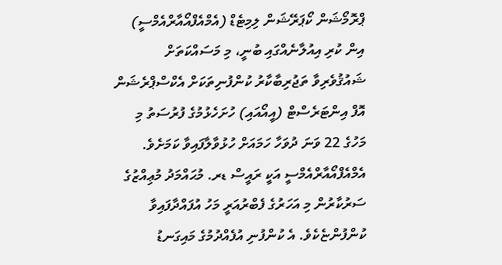ޕްރޮމޯޝަން ކޯޕަރޭޝަން ލިމިޓެޑް (އެމްއެފްއޯއާރްއެމްސީ) އިން ކުރި އިއުލާނެއްގައި ބުނީ، މި މަސައްކަތަށް ޝައުޤުވެރިވާ ތަޖުރިބާކާރު ކުންފުނިތަކަށް އެކްސްޕްރެޝަން އޮފް އިންޓަރެސްޓް (އީއޯއައި) ހުށަހެޅުމުގެ ފުރުސަތު މި މަހުގެ 22 ވަނަ ދުވަހާ ހަމައަށް ހުޅުވާލާފައިވާ ކަމަށެވެ.
އެމްއެފްއޯއާރްއެމްސީ އަކީ ރައީސް ޑރ. މުޙައްމަދު މުޢިއްޒުގެ ސަރުކާރުން މި އަހަރުގެ ފެބްރުއަރީ މަހު އުފައްދާފައިވާ ކުންފުންޏެކެވެ. އެ ކުންފުނި އުފެއްދުމުގެ މައިގަނޑު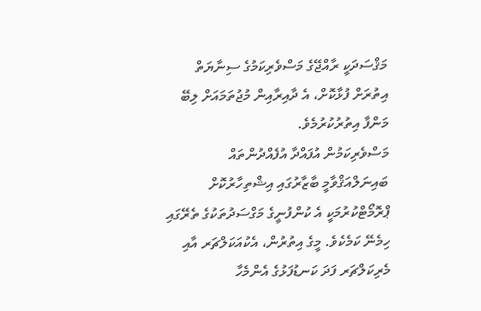މަޤްސަދަކީ ރާއްޖޭގެ މަސްވެރިކަމުގެ ސިނާޔަތް އިތުރަށް ފުޅާކޮށް، އެ ދާއިރާއިން މުޖުތަމައަށް ލިބޭ މަންފާ އިތުރުކުރުމެވެ.
މަސްވެރިކަމުން އުފައްދާ އުފެއްދުންތައް ބައިނަލްއަޤްވާމީ ބާޒާރުގައި އިޝްތިހާރުކޮށް ޕްރޮމޯޓްކުރުމަކީ އެ ކުންފުނީގެ މަގްސަދުތަކުގެ ތެރޭގައި ހިމެނޭ ކަމެކެވެ. މީގެ އިތުރުން، އެކުއަކަލްޗަރ އާއި މެރިކަލްޗަރ ފަދަ ކަނޑުފަޅުގެ އެންމެހާ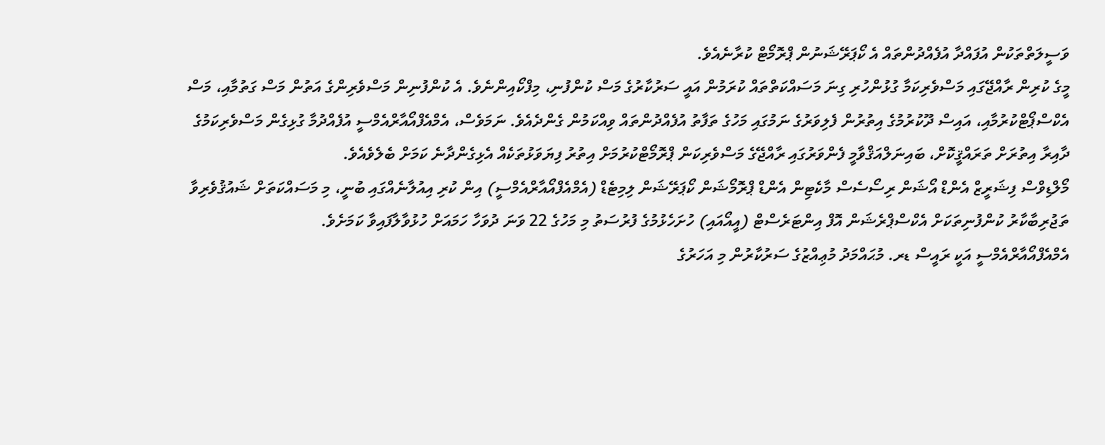ވަސީލަތްތަކުން އުފައްދާ އުފެއްދުންތައް އެ ކޯޕަރޭޝަނުން ޕްރޮމޯޓް ކުރާނެއެވެ.
މީގެ ކުރިން ރާއްޖޭގައި މަސްވެރިކަމާ ގުޅުންހުރި ގިނަ މަސައްކަތްތައް ކުރަމުން އައީ ސަރުކާރުގެ މަސް ކުންފުނި، މިފްކޯއިންނެވެ. އެ ކުންފުނިން މަސްވެރިންގެ އަތުން މަސް ގަތުމާއި، މަސް އެކްސްޕޯޓްކުރުމާއި، އައިސް ދޫކުރުމުގެ އިތުރުން ފެލިވަރުގެ ނަމުގައި މަހުގެ ތަފާތު އުފެއްދުންތައް ވިއްކަމުން ގެންދެއެވެ. ނަމަވެސް، އެމްއެފްއޯއާރްއެމްސީ އުފެއްދުމާ ގުޅިގެން މަސްވެރިކަމުގެ ދާއިރާ އިތުރަށް ތަރައްޤީކޮށް، ބައިނަލްއަޤްވާމީ ފެންވަރުގައި ރާއްޖޭގެ މަސްވެރިކަން ޕްރޮމޯޓްކުރުމަށް އިތުރު ފިޔަވަޅުތަކެއް އެޅިގެންދާނެ ކަމަށް ބެލެވެއެވެ.
މޯލްޑިވްސް ފިޝަރީޒް އެންޑް އޯޝަން ރިސޯސެސް މާކެޓިން އެންޑް ޕްރޮމޯޝަން ކޯޕަރޭޝަން ލިމިޓެޑް (އެމްއެފްއޯއާރްއެމްސީ) އިން ކުރި އިއުލާނެއްގައި ބުނީ، މި މަސައްކަތަށް ޝައުޤުވެރިވާ ތަޖުރިބާކާރު ކުންފުނިތަކަށް އެކްސްޕްރެޝަން އޮފް އިންޓަރެސްޓް (އީއޯއައި) ހުށަހެޅުމުގެ ފުރުސަތު މި މަހުގެ 22 ވަނަ ދުވަހާ ހަމައަށް ހުޅުވާލާފައިވާ ކަމަށެވެ.
އެމްއެފްއޯއާރްއެމްސީ އަކީ ރައީސް ޑރ. މުޙައްމަދު މުޢިއްޒުގެ ސަރުކާރުން މި އަހަރުގެ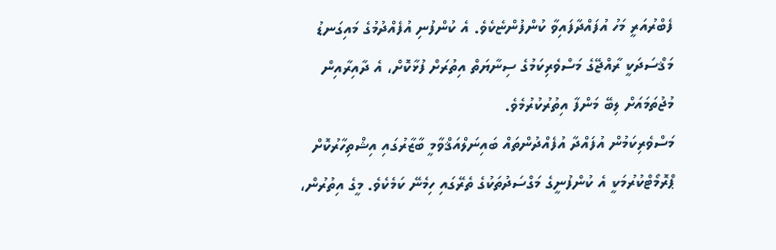ފެބްރުއަރީ މަހު އުފައްދާފައިވާ ކުންފުންޏެކެވެ. އެ ކުންފުނި އުފެއްދުމުގެ މައިގަނޑު މަޤްސަދަކީ ރާއްޖޭގެ މަސްވެރިކަމުގެ ސިނާޔަތް އިތުރަށް ފުޅާކޮށް، އެ ދާއިރާއިން މުޖުތަމައަށް ލިބޭ މަންފާ އިތުރުކުރުމެވެ.
މަސްވެރިކަމުން އުފައްދާ އުފެއްދުންތައް ބައިނަލްއަޤްވާމީ ބާޒާރުގައި އިޝްތިހާރުކޮށް ޕްރޮމޯޓްކުރުމަކީ އެ ކުންފުނީގެ މަގްސަދުތަކުގެ ތެރޭގައި ހިމެނޭ ކަމެކެވެ. މީގެ އިތުރުން،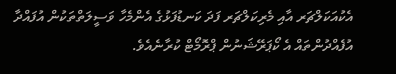އެކުއަކަލްޗަރ އާއި މެރިކަލްޗަރ ފަދަ ކަނޑުފަޅުގެ އެންމެހާ ވަސީލަތްތަކުން އުފައްދާ އުފެއްދުންތައް އެ ކޯޕަރޭޝަނުން ޕްރޮމޯޓް ކުރާނެއެވެ.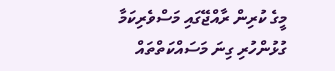މީގެ ކުރިން ރާއްޖޭގައި މަސްވެރިކަމާ ގުޅުންހުރި ގިނަ މަސައްކަތްތައް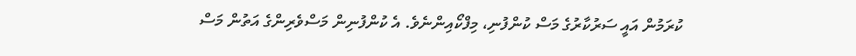ކުރަމުން އައީ ސަރުކާރުގެ މަސް ކުންފުނި، މިފްކޯއިންނެވެ. އެ ކުންފުނިން މަސްވެރިންގެ އަތުން މަސް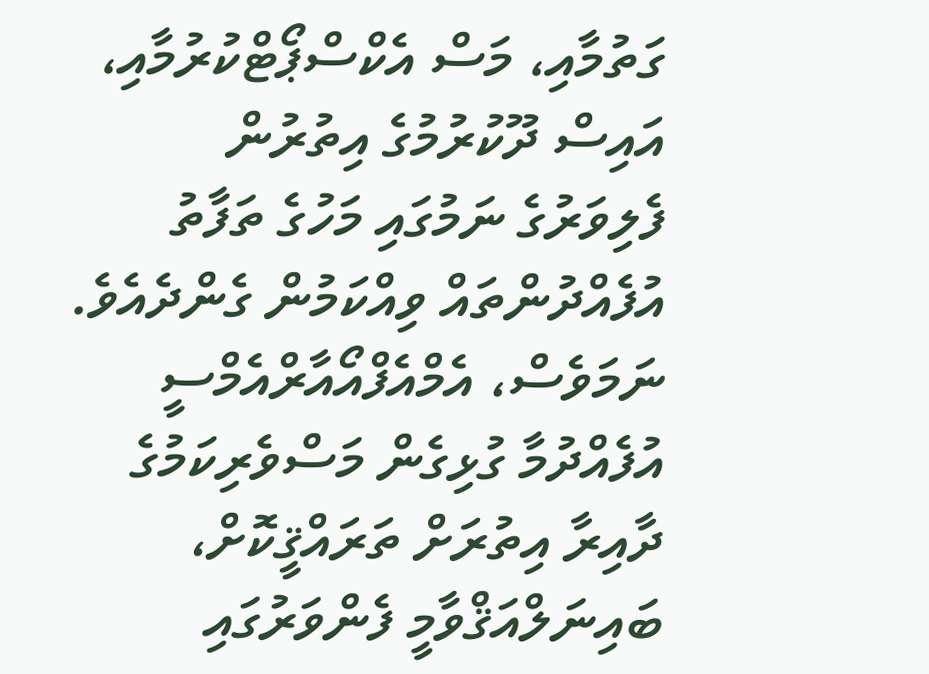ގަތުމާއި، މަސް އެކްސްޕޯޓްކުރުމާއި، އައިސް ދޫކުރުމުގެ އިތުރުން ފެލިވަރުގެ ނަމުގައި މަހުގެ ތަފާތު އުފެއްދުންތައް ވިއްކަމުން ގެންދެއެވެ. ނަމަވެސް، އެމްއެފްއޯއާރްއެމްސީ އުފެއްދުމާ ގުޅިގެން މަސްވެރިކަމުގެ ދާއިރާ އިތުރަށް ތަރައްޤީކޮށް، ބައިނަލްއަޤްވާމީ ފެންވަރުގައި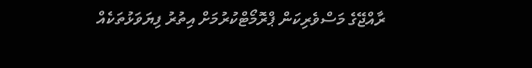ރާއްޖޭގެ މަސްވެރިކަން ޕްރޮމޯޓްކުރުމަށް އިތުރު ފިޔަވަޅުތަކެއް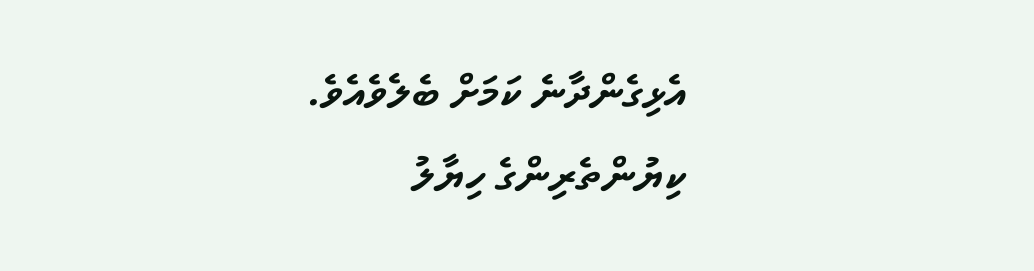އެޅިގެންދާނެ ކަމަށް ބެލެވެއެވެ.
ކިޔުންތެރިންގެ ހިޔާލު